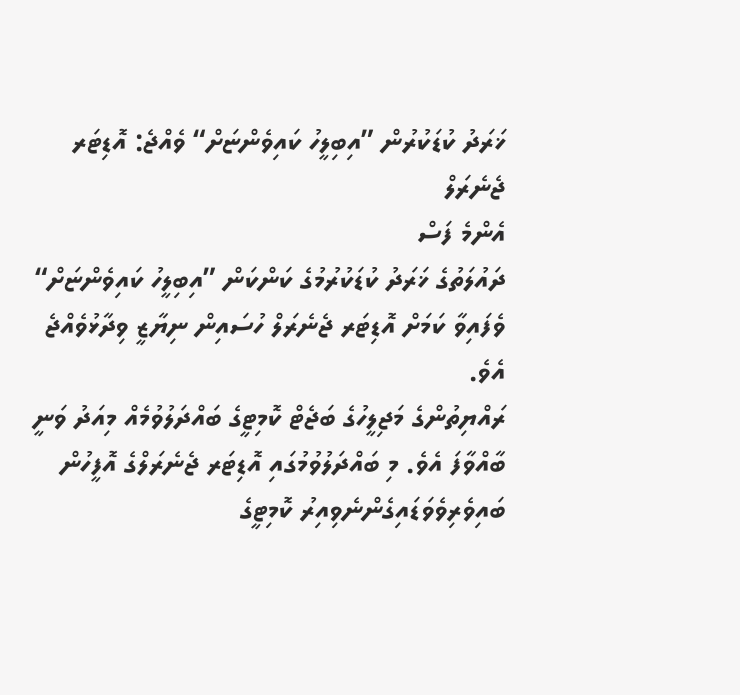ޚަރަދު ކުޑަކުރުން ”އިބިލީހު ކައިވެންޏަށް“ ވެއްޖެ: އޮޑިޓަރ ޖެނެރަލް
އެންމެ ފަސް
ދައުލަތުގެ ޚަރަދު ކުޑަކުރުމުގެ ކަންކަން ”އިބިލީހު ކައިވެންޏަށް“ ވެފައިވާ ކަމަށް އޮޑިޓަރ ޖެނެރަލް ހުސައިން ނިޔާޒީ ވިދާޅުވެއްޖެ އެވެ.
ރައްޔިތުންގެ މަޖިލީހުގެ ބަޖެޓް ކޮމިޓީގެ ބައްދަލުވުމެއް މިއަދު ވަނީ ބާއްވާފަ އެވެ. މި ބައްދަލުވުމުގައި އޮޑިޓަރ ޖެނެރަލްގެ އޮފީހުން ބައިވެރިވެވަޑައިގެންނެވިއިރު ކޮމިޓީގެ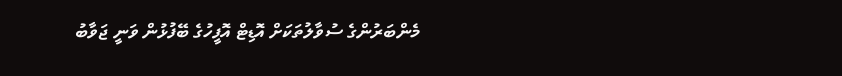މެންބަރުންގެ ސުވާލުތަކަށް އޮޑިޓް އޮފީހުގެ ބޭފުޅުން ވަނީ ޖަވާބު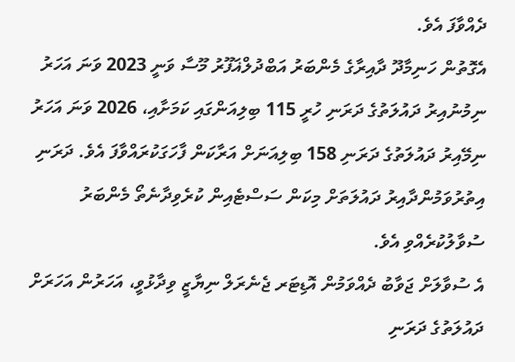ދެއްވާފަ އެވެ.
އެގޮތުން ހަނިމާދޫ ދާއިރާގެ މެންބަރު އަބްދުލްޣަފޫރު މޫސާ ވަނީ 2023 ވަނަ އަހަރު ނިމުނުއިރު ދައުލަތުގެ ދަރަނި ހުރީ 115 ބިލިއަންގައި ކަމަށާއި، 2026 ވަނަ އަހަރު ނިމޭއިރު ދައުލަތުގެ ދަރަނި 158 ބިލިއަނަށް އަރާކަން ފާހަގަކުރައްވާފަ އެވެ. ދަރަނި އިތުރުވަމުންދާއިރު ދައުލަތަށް މިކަން ސަސްޓެއިން ކުރެވިދާނެތޯ މެންބަރު ސުވާލުކުރެއްވި އެވެ.
އެ ސުވާލަށް ޖަވާބު ދެއްވަމުން އޮޑިޓަރ ޖެނެރަލް ނިޔާޒީ ވިދާޅުވީ، އަހަރުން އަހަރަށް ދައުލަތުގެ ދަރަނި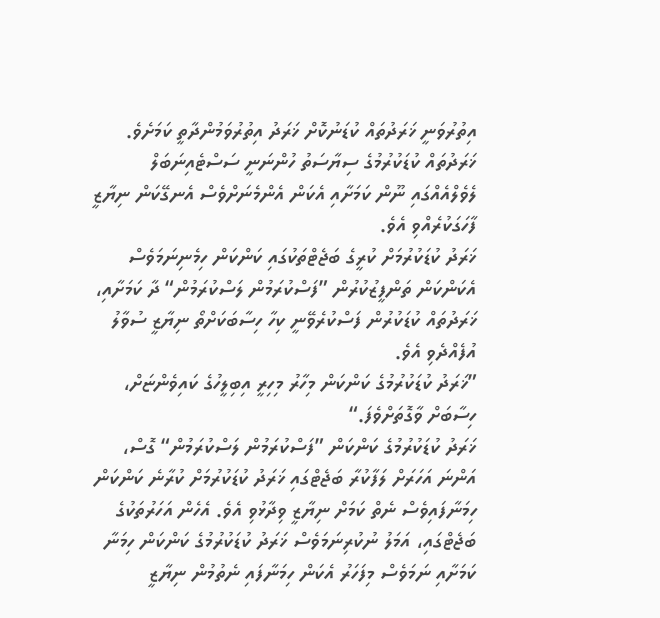އިތުރުވަނީ ޚަރަދުތައް ކުޑަނުކޮށް ޚަރަދު އިތުރުވަމުންދާތީ ކަމަށެވެ. ޚަރަދުތައް ކުޑަކުރުމުގެ ސިޔާސަތު ހުންނަނީ ސަސްޓެއިނަބަލް ލެވެލްއެއްގައި ނޫން ކަމަށާއި އެކަން އެންމެނަށްވެސް އެނގޭކަން ނިޔާޒީ ފާހަގަކުރެއްވި އެވެ.
ޚަރަދު ކުޑަކުރުމަށް ކުރީގެ ބަޖެޓްތަކުގައި ކަންކަން ހިމެނިނަމަވެސް އެކަންކަން ތަންފީޒުކުރުން ”ފަސްކުރަމުން ލަސްކުރަމުން“ ދާ ކަމަށާއި، ޚަރަދުތައް ކުޑަކުރުން ފަސްކުރެވޭނީ ކިހާ ހިސާބަކަށްތޯ ނިޔާޒީ ސުވާލު އުފެއްދެވި އެވެ.
”ޚަރަދު ކުޑަކުރުމުގެ ކަންކަން މިހާރު މިހިރީ އިބިލީހުގެ ކައިވެންޏަށް، ހިސާބަށް ވާގޮތަށްވެފަ.“
ޚަރަދު ކުޑަކުރުމުގެ ކަންކަން ”ފަސްކުރަމުން ލަސްކުރަމުން“ ގޮސް، އަންނަ އަހަރަށް ލަފާކުރާ ބަޖެޓްގައި ޚަރަދު ކުޑަކުރުމަށް ކުރާނެ ކަންކަން ހިމަނާފައިވެސް ނެތް ކަމަށް ނިޔާޒީ ވިދާޅުވި އެވެ. އެހެން އަހަރުތަކުގެ ބަޖެޓްގައި، އަމަލު ނުކުރިނަމަވެސް ޚަރަދު ކުޑަކުރުމުގެ ކަންކަން ހިމަނާ ކަމަށާއި ނަމަވެސް މިފަހަރު އެކަން ހިމަނާފައި ނެތުމުން ނިޔާޒީ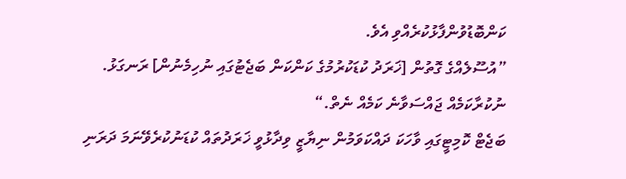ކަންބޮޑުވުންފާޅުކުރެއްވި އެވެ.
”އުސޫލެއްގެ ގޮތުން [ޚަރަދު ކުޑަކުރުމުގެ ކަންކަން ބަޖެޓުގައި ނުހިމެނުން] ރަނގަޅު. ނުކުރާކަމެއް ޖައްސަވާނެ ކަމެއް ނެތް.“
ބަޖެޓް ކޮމިޓީގައި ވާހަކަ ދައްކަވަމުން ނިޔާޒީ ވިދާޅުވީ ޚަރަދުތައް ކުޑަނުކުރެވޭނަމަ ދަރަނި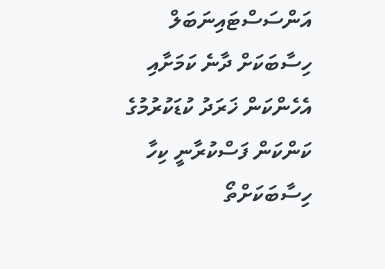އަންސަސްޓައިނަބަލް ހިސާބަކަށް ދާނެ ކަމަށާއި އެހެންކަން ޚަރަދު ކުޑަކުރުމުގެ ކަންކަން ފަސްކުރާނީ ކިހާ ހިސާބަކަށްތޯ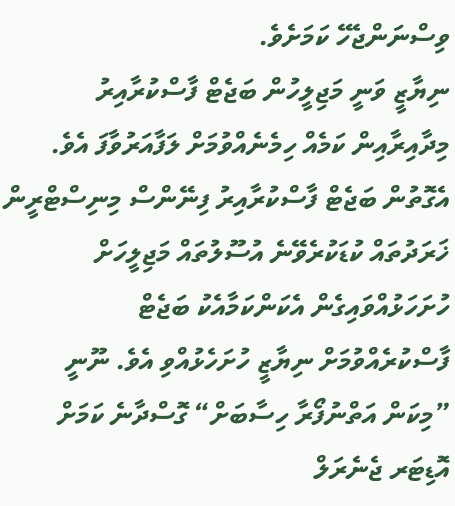ވިސްނަންޖެހޭ ކަމަށެވެ.
ނިޔާޒީ ވަނީ މަޖިލީހުން ބަޖެޓް ފާސްކުރާއިރު މިދާއިރާއިން ކަމެއް ހިމެނެއްވުމަށް ލަފާއަރުވާފަ އެވެ. އެގޮތުން ބަޖެޓް ފާސްކުރާއިރު ފިނޭންސް މިނިސްޓްރީން ޚަރަދުތައް ކުޑަކުރެވޭނެ އުސޫލުތައް މަޖިލީހަށް ހުށަހަޅުއްވައިގެން އެކަންކަމާއެކު ބަޖެޓް ފާސްކުރެއްވުމަށް ނިޔާޒީ ހުށަހެޅުއްވި އެވެ. ނޫނީ ”މިކަން އަތްނުފޯރާ ހިސާބަށް“ ގޮސްދާނެ ކަމަށް އޮޑިޓަރ ޖެނެރަލް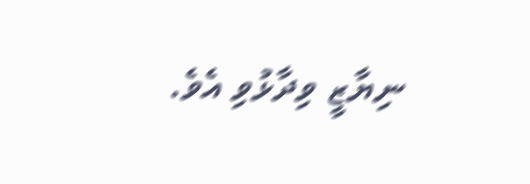ނިޔާޒީ ވިދާޅުވި އެވެ.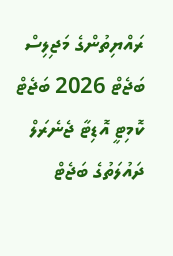ރައްޔިތުންގެ މަޖިލިސް ބަޖެޓް 2026 ބަޖެޓް ކޮމިޓީ އޮޑިޓާ ޖެނެރަލް ދައުލަތުގެ ބަޖެޓް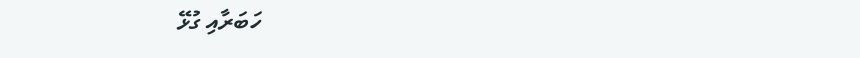ހަބަރާއި ގުޅޭ